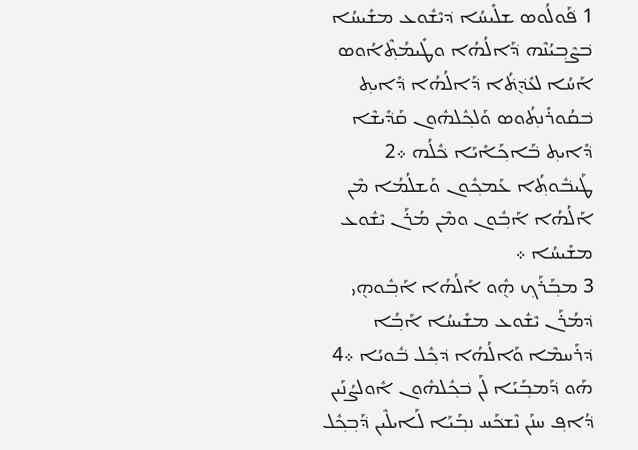1 ܦ݁ܰܘܠܳܘܣ ܫܠܺܝܚܳܐ ܕ݁ܝܶܫܽܘܥ ܡܫܺܝܚܳܐ ܒ݁ܨܶܒ݂ܝܳܢܶܗ ܕ݁ܰܐܠܳܗܳܐ ܘܛܺܝܡܳܬ݂ܶܐܳܘܣ ܐܰܚܳܐ ܠܥܺܕ݈݁ܬ݁ܳܐ ܕ݁ܰܐܠܳܗܳܐ ܕ݁ܺܐܝܬ݂ ܒ݁ܩܳܘܪܺܢܬ݂ܳܘܣ ܘܰܠܟ݂ܽܠܗܽܘܢ ܩܰܕ݁ܺܝܫܶܐ ܕ݁ܺܐܝܬ݂ ܒ݁ܰܐܟ݂ܰܐܺܝܰܐ ܟ݁ܽܠܳܗ ܀2 ܛܰܝܒ݁ܽܘܬ݂ܳܐ ܥܰܡܟ݂ܽܘܢ ܘܰܫܠܳܡܳܐ ܡܶܢ ܐܰܠܳܗܳܐ ܐܰܒ݂ܽܘܢ ܘܡܶܢ ܡܳܪܰܢ ܝܶܫܽܘܥ ܡܫܺܝܚܳܐ ܀
3 ܡܒ݂ܰܪܰܟ݂ ܗ݈ܽܘ ܐܰܠܳܗܳܐ ܐܰܒ݂ܽܘܗ݈ܝ ܕ݁ܡܳܪܰܢ ܝܶܫܽܘܥ ܡܫܺܝܚܳܐ ܐܰܒ݂ܳܐ ܕ݁ܪܰܚܡܶܐ ܘܰܐܠܳܗܳܐ ܕ݁ܟ݂ܽܠ ܒ݁ܽܘܝܳܐ ܀4 ܗܰܘ ܕ݁ܰܡܒ݂ܰܝܰܐ ܠܰܢ ܒ݁ܟ݂ܽܠܗܽܘܢ ܐܽܘܠܨܳܢܰܝܢ ܕ݁ܳܐܦ݂ ܚܢܰܢ ܢܶܫܟ݁ܰܚ ܢܒ݂ܰܝܰܐ ܠܰܐܝܠܶܝܢ ܕ݁ܰܒ݂ܟ݂ܽܠ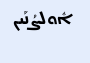ܐܽܘܠܨܳܢܰܝܢ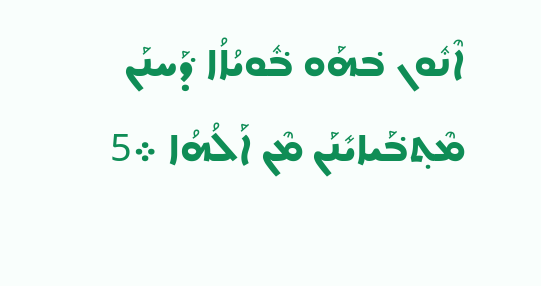ܐܶܢܽܘܢ ܒ݁ܗܰܘ ܒ݁ܽܘܝܳܐܳܐ ܕ݁ܰܚܢܰܢ ܡܶܬ݂ܒ݁ܰܝܐܝܺܢܰܢ ܡܶܢ ܐܰܠܳܗܳܐ ܀5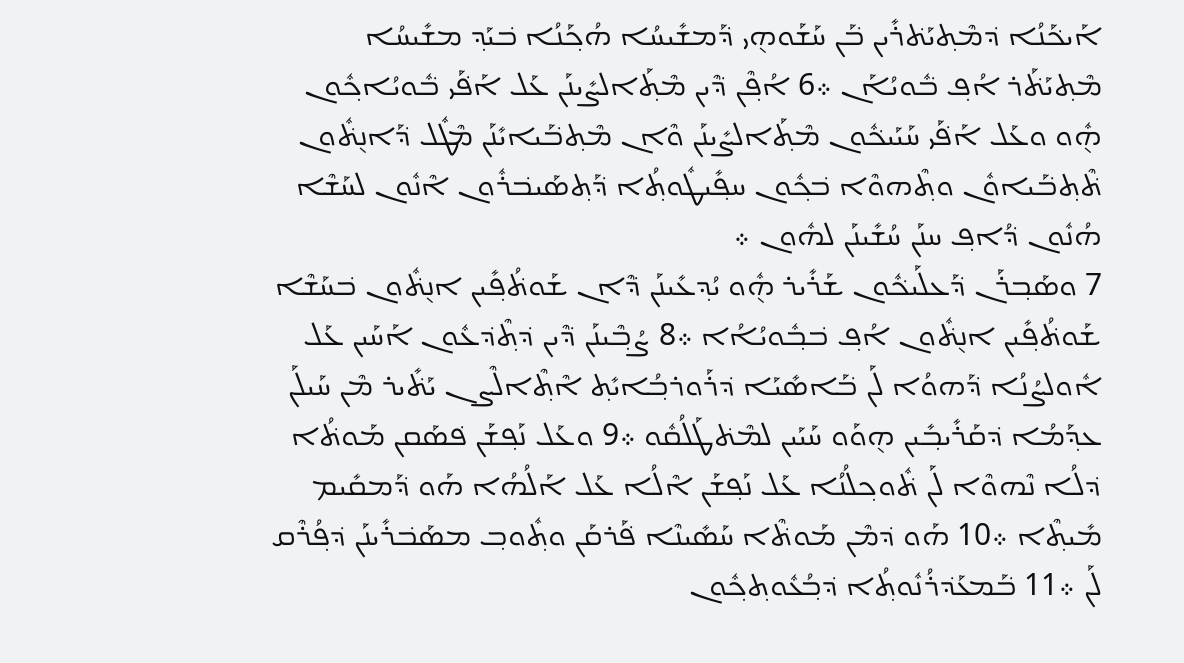ܐܰܝܟ݁ܰܢܳܐ ܕ݁ܡܶܬ݂ܝܰܬ݁ܪܺܝܢ ܒ݁ܰܢ ܚܰܫܰܘܗ݈ܝ ܕ݁ܰܡܫܺܝܚܳܐ ܗܳܟ݂ܰܢܳܐ ܒ݁ܝܰܕ݂ ܡܫܺܝܚܳܐ ܡܶܬ݂ܝܰܬ݁ܰܪ ܐܳܦ݂ ܒ݁ܽܘܝܳܐܰܢ ܀6 ܐܳܦ݂ܶܢ ܕ݁ܶܝܢ ܡܶܬ݂ܰܐܠܨܺܝܢܰܢ ܥܰܠ ܐܰܦ݁ܰܝ ܒ݁ܽܘܝܳܐܟ݂ܽܘܢ ܗ݈ܽܘ ܘܥܰܠ ܐܰܦ݁ܰܝ ܚܰܝܰܝܟ݁ܽܘܢ ܡܶܬ݂ܰܐܠܨܺܝܢܰܢ ܘܶܐܢ ܡܶܬ݂ܒ݁ܰܝܐܝܺܢܰܢ ܡܶܛܽܠ ܕ݁ܰܐܢ݈ܬ݁ܽܘܢ ܬ݁ܶܬ݂ܒ݁ܰܝܐܘܽܢ ܘܬ݂ܶܗܘܶܐ ܒ݁ܟ݂ܽܘܢ ܚܦ݂ܺܝܛܽܘܬ݂ܳܐ ܕ݁ܰܬ݂ܣܰܝܒ݁ܪܽܘܢ ܐܶܢܽܘܢ ܠܚܰܫܶܐ ܗܳܢܽܘܢ ܕ݁ܳܐܦ݂ ܚܢܰܢ ܚܳܫܺܝܢܰܢ ܠܗܽܘܢ ܀
7 ܘܣܰܒ݂ܪܰܢ ܕ݁ܰܥܠܰܝܟ݁ܽܘܢ ܫܰܪܺܝܪ ܗ݈ܽܘ ܝܳܕ݂ܥܺܝܢܰܢ ܕ݁ܶܐܢ ܫܰܘܬ݁ܳܦ݂ܺܝܢ ܐܢ݈ܬ݁ܽܘܢ ܒ݁ܚܰܫܶܐ ܫܰܘܬ݁ܳܦ݂ܺܝܢ ܐܢ݈ܬ݁ܽܘܢ ܐܳܦ݂ ܒ݁ܒ݂ܽܘܝܳܐܳܐ ܀8 ܨܳܒ݂ܶܝܢܰܢ ܕ݁ܶܝܢ ܕ݁ܬ݂ܶܕ݁ܥܽܘܢ ܐܰܚܰܝܢ ܥܰܠ ܐܽܘܠܨܳܢܳܐ ܕ݁ܰܗܘܳܐ ܠܰܢ ܒ݁ܰܐܣܺܝܰܐ ܕ݁ܪܰܘܪܒ݂ܳܐܝܺܬ݂ ܐܶܬ݂ܶܐܠܶܨܢ ܝܰܬ݁ܺܝܪ ܡܶܢ ܚܰܝܠܰܢ ܥܕ݂ܰܡܳܐ ܕ݁ܩܰܪܺܝܒ݂ܺܝܢ ܗ݈ܘܰܘ ܚܰܝܰܝܢ ܠܡܶܬ݁ܛܰܠܳܩܽܘ ܀9 ܘܥܰܠ ܢܰܦ݂ܫܰܢ ܦ݁ܣܰܩܢ ܡܰܘܬ݁ܳܐ ܕ݁ܠܳܐ ܢܶܗܘܶܐ ܠܰܢ ܬ݁ܽܘܟ݂ܠܳܢܳܐ ܥܰܠ ܢܰܦ݂ܫܰܢ ܐܶܠܳܐ ܥܰܠ ܐܰܠܳܗܳܐ ܗܰܘ ܕ݁ܰܡܩܺܝܡ ܡܺܝܬ݂ܶܐ ܀10 ܗܰܘ ܕ݁ܡܶܢ ܡܰܘܬ݁ܶܐ ܚܰܣܺܝܢܶܐ ܦ݁ܰܪܩܰܢ ܘܬ݂ܽܘܒ݂ ܡܣܰܒ݁ܪܺܝܢܰܢ ܕ݁ܦ݂ܳܪܶܩ ܠܰܢ ܀11 ܒ݁ܰܡܥܰܕ݁ܪܳܢܽܘܬ݂ܳܐ ܕ݁ܒ݂ܳܥܽܘܬ݂ܟ݂ܽܘܢ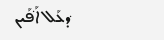ܕ݁ܥܰܠ ܐܰܦ݁ܰܝܢ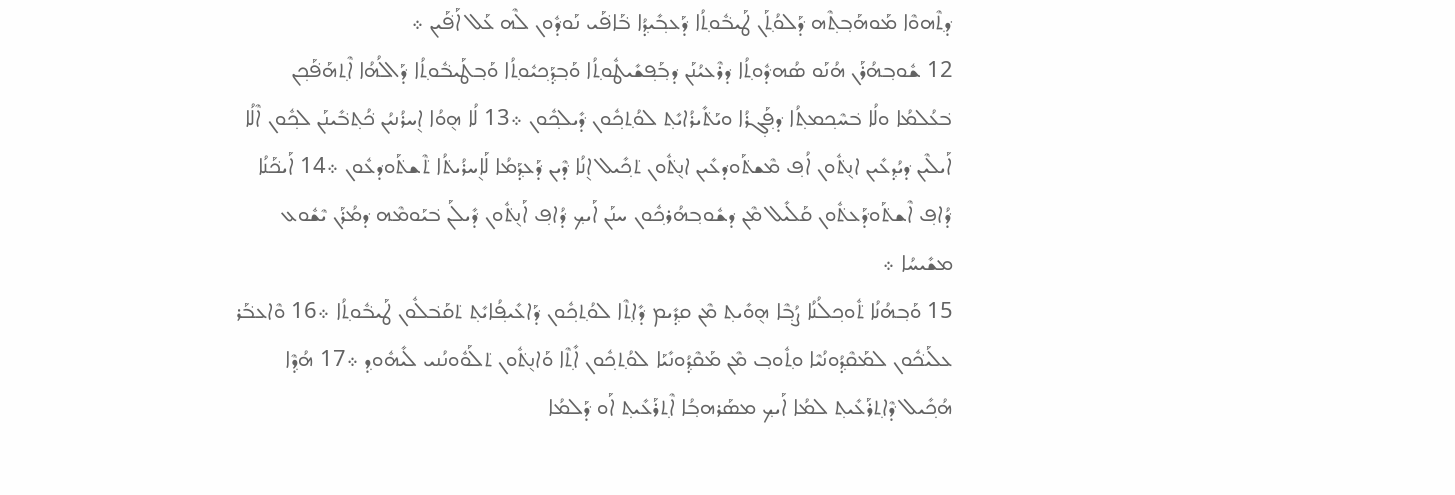ܕ݁ܬ݂ܶܗܘܶܐ ܡܰܘܗܰܒ݂ܬ݂ܶܗ ܕ݁ܰܠܘܳܬ݂ܰܢ ܛܰܝܒ݁ܽܘܬ݂ܳܐ ܕ݁ܰܥܒ݂ܺܝܕ݂ܳܐ ܒ݁ܰܐܦ݁ܰܝ ܢܰܘܕ݁ܽܘܢ ܠܶܗ ܥܰܠ ܐܰܦ݁ܰܝܢ ܀
12 ܫܽܘܒ݂ܗܳܪܰܢ ܗܳܢܰܘ ܣܳܗܕ݁ܽܘܬ݂ܳܐ ܕ݁ܪܶܥܝܳܢܰܢ ܕ݁ܒ݂ܰܦ݂ܫܺܝܛܽܘܬ݂ܳܐ ܘܰܒ݂ܕ݂ܰܟ݂ܝܽܘܬ݂ܳܐ ܘܰܒ݂ܛܰܝܒ݁ܽܘܬ݂ܳܐ ܕ݁ܰܐܠܳܗܳܐ ܐܶܬ݂ܗܰܦ݁ܰܟ݂ܢ ܒ݁ܥܳܠܡܳܐ ܘܠܳܐ ܒ݁ܚܶܟ݂ܡܬ݂ܳܐ ܕ݁ܦ݂ܰܓ݂ܪܳܐ ܘܝܰܬ݁ܺܝܪܳܐܝܺܬ݂ ܠܘܳܬ݂ܟ݂ܽܘܢ ܕ݁ܺܝܠܟ݂ܽܘܢ ܀13 ܠܳܐ ܗ݈ܘܳܐ ܐ݈ܚܪܳܢܝܳܢ ܟ݁ܳܬ݂ܒ݁ܺܝܢܰܢ ܠܟ݂ܽܘܢ ܐܶܠܳܐ ܐܰܝܠܶܝܢ ܕ݁ܝܳܕ݂ܥܺܝܢ ܐܢ݈ܬ݁ܽܘܢ ܐܳܦ݂ ܡܶܫܬ݁ܰܘܕ݁ܥܺܝܢ ܐܢ݈ܬ݁ܽܘܢ ܬ݁ܟ݂ܺܝܠ ܐ݈ܢܳܐ ܕ݁ܶܝܢ ܕ݁ܰܥܕ݂ܰܡܳܐ ܠܰܐ݈ܚܪܳܝܬ݁ܳܐ ܬ݁ܶܫܬ݁ܰܘܕ݁ܥܽܘܢ ܀14 ܐܰܝܟ݁ܰܢܳܐ ܕ݁ܳܐܦ݂ ܐܶܫܬ݁ܰܘܕ݁ܰܥܬ݁ܽܘܢ ܩܰܠܺܝܠ ܡܶܢ ܕ݁ܫܽܘܒ݂ܗܳܪܟ݂ܽܘܢ ܚܢܰܢ ܐܰܝܟ݂ ܕ݁ܳܐܦ݂ ܐܰܢ݈ܬ݁ܽܘܢ ܕ݁ܺܝܠܰܢ ܒ݁ܝܰܘܡܶܗ ܕ݁ܡܳܪܰܢ ܝܶܫܽܘܥ ܡܫܺܝܚܳܐ ܀
15 ܘܰܒ݂ܗܳܢܳܐ ܬ݁ܽܘܟ݂ܠܳܢܳܐ ܨܳܒ݂ܶܐ ܗ݈ܘܺܝܬ݂ ܡܶܢ ܩܕ݂ܺܝܡ ܕ݁ܺܐܬ݂ܶܐ ܠܘܳܬ݂ܟ݂ܽܘܢ ܕ݁ܰܐܥܺܝܦ݂ܳܐܝܺܬ݂ ܬ݁ܩܰܒ݁ܠܽܘܢ ܛܰܝܒ݁ܽܘܬ݂ܳܐ ܀16 ܘܶܐܥܒ݁ܰܪ ܥܠܰܝܟ݁ܽܘܢ ܠܡܰܩܶܕ݂ܳܘܢܳܝܶܐ ܘܬ݂ܽܘܒ݂ ܡܶܢ ܡܰܩܶܕ݂ܳܘܢܺܝܰܐ ܠܘܳܬ݂ܟ݂ܽܘܢ ܐܺܬ݂ܶܐ ܘܰܐܢ݈ܬ݁ܽܘܢ ܬ݁ܠܰܘܽܘܢܳܢܝ ܠܺܝܗܽܘܕ݂ ܀17 ܗܳܕ݂ܶܐ ܗܳܟ݂ܺܝܠ ܕ݁ܶܐܬ݂ܪܰܥܺܝܬ݂ ܠܡܳܐ ܐܰܝܟ݂ ܡܣܰܪܗܒ݂ܳܐ ܐܶܬ݂ܪܰܥܺܝܬ݂ ܐܰܘ ܕ݁ܰܠܡܳܐ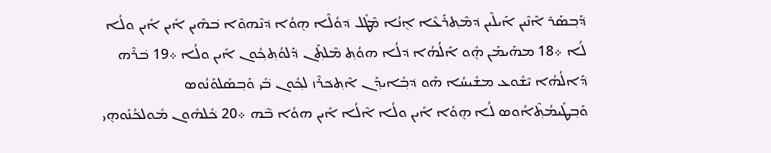ܕ݁ܰܒ݂ܣܰܪ ܐܶܢܶܝܢ ܐܰܝܠܶܝܢ ܕ݁ܡܶܬ݂ܪܰܥܶܐ ܐ݈ܢܳܐ ܡܶܛܽܠ ܕ݁ܘܳܠܶܐ ܗ݈ܘܳܐ ܕ݁ܢܶܗܘܶܐ ܒ݁ܗܶܝܢ ܐܺܝܢ ܐܺܝܢ ܘܠܳܐ ܠܳܐ ܀18 ܡܗܰܝܡܰܢ ܗ݈ܽܘ ܐܰܠܳܗܳܐ ܕ݁ܠܳܐ ܗܘܳܬ݂ ܡܶܠܬ݂ܰܢ ܕ݁ܰܠܘܳܬ݂ܟ݂ܽܘܢ ܐܺܝܢ ܘܠܳܐ ܀19 ܒ݁ܪܶܗ ܕ݁ܰܐܠܳܗܳܐ ܝܶܫܽܘܥ ܡܫܺܝܚܳܐ ܗܰܘ ܕ݁ܒ݂ܺܐܝܕ݂ܰܢ ܐܶܬ݂ܟ݁ܪܶܙ ܠܟ݂ܽܘܢ ܒ݁ܺܝ ܘܰܒ݂ܣܺܠܘܰܢܳܘܣ ܘܰܒ݂ܛܺܝܡܳܬ݂ܶܐܳܘܣ ܠܳܐ ܗ݈ܘܳܐ ܐܺܝܢ ܘܠܳܐ ܐܶܠܳܐ ܐܺܝܢ ܗܘܳܐ ܒ݁ܶܗ ܀20 ܟ݁ܽܠܗܽܘܢ ܡܽܘܠܟ݁ܳܢܰܘܗ݈ܝ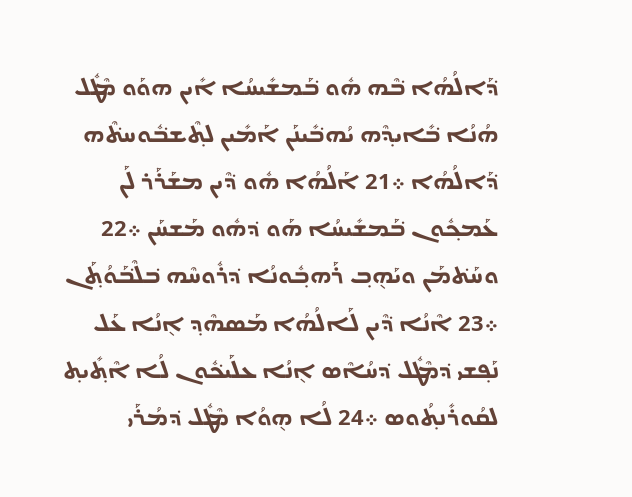ܕ݁ܰܐܠܳܗܳܐ ܒ݁ܶܗ ܗܽܘ ܒ݁ܰܡܫܺܝܚܳܐ ܐܺܝܢ ܗܘܰܘ ܡܶܛܽܠ ܗܳܢܳܐ ܒ݁ܺܐܝܕ݂ܶܗ ܝܳܗܒ݁ܺܝܢܰܢ ܐܰܡܺܝܢ ܠܬ݂ܶܫܒ݁ܽܘܚܬ݁ܶܗ ܕ݁ܰܐܠܳܗܳܐ ܀21 ܐܰܠܳܗܳܐ ܗܽܘ ܕ݁ܶܝܢ ܡܫܰܪܰܪ ܠܰܢ ܥܰܡܟ݂ܽܘܢ ܒ݁ܰܡܫܺܝܚܳܐ ܗܰܘ ܕ݁ܗܽܘ ܡܰܫܚܰܢ ܀22 ܘܚܰܬ݁ܡܰܢ ܘܝܰܗ݈ܒ݂ ܪܰܗܒ݂ܽܘܢܳܐ ܕ݁ܪܽܘܚܶܗ ܒ݁ܠܶܒ݁ܰܘܳܬ݂ܰܢ ܀23 ܐܶܢܳܐ ܕ݁ܶܝܢ ܠܰܐܠܳܗܳܐ ܡܰܣܗܶܕ݂ ܐ݈ܢܳܐ ܥܰܠ ܢܰܦ݂ܫܝ ܕ݁ܡܶܛܽܠ ܕ݁ܚܳܐܶܣ ܐ݈ܢܳܐ ܥܠܰܝܟ݁ܽܘܢ ܠܳܐ ܐܶܬ݂ܺܝܬ݂ ܠܩܳܘܪܺܢܬ݂ܳܘܣ ܀24 ܠܳܐ ܗ݈ܘܳܐ ܡܶܛܽܠ ܕ݁ܡܳܪܰܝ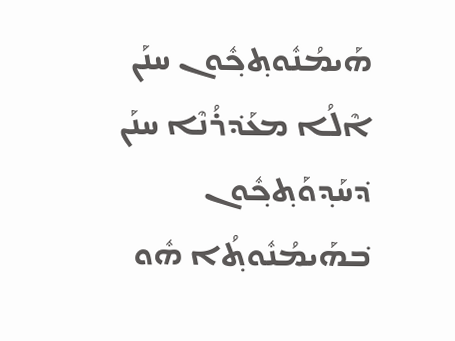ܗܰܝܡܳܢܽܘܬ݂ܟ݂ܽܘܢ ܚܢܰܢ ܐܶܠܳܐ ܡܥܰܕ݁ܪܳܢܶܐ ܚܢܰܢ ܕ݁ܚܰܕ݂ܘܰܬ݂ܟ݂ܽܘܢ ܒ݁ܗܰܝܡܳܢܽܘܬ݂ܳܐ ܗܽܘ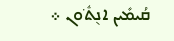ܩܳܝܡܺܝܢ ܐܢ݈ܬ݁ܽܘܢ ܀